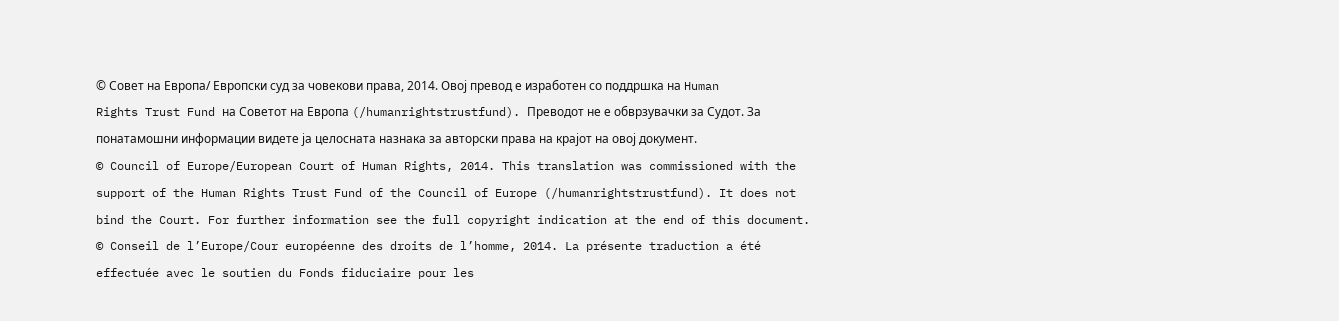© Совет на Европа/ Европски суд за човекови права, 2014. Овој превод е изработен со поддршка на Human Rights Trust Fund на Советот на Европа (/humanrightstrustfund). Преводот не е обврзувачки за Судот. За понатамошни информации видете ја целосната назнака за авторски права на крајот на овој документ.
© Council of Europe/European Court of Human Rights, 2014. This translation was commissioned with the support of the Human Rights Trust Fund of the Council of Europe (/humanrightstrustfund). It does not bind the Court. For further information see the full copyright indication at the end of this document.
© Conseil de l’Europe/Cour européenne des droits de l’homme, 2014. La présente traduction a été effectuée avec le soutien du Fonds fiduciaire pour les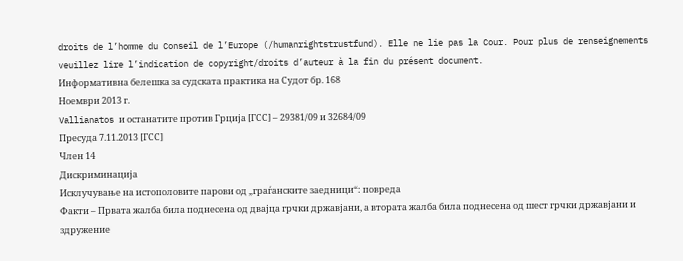droits de l’homme du Conseil de l’Europe (/humanrightstrustfund). Elle ne lie pas la Cour. Pour plus de renseignements veuillez lire l’indication de copyright/droits d’auteur à la fin du présent document.
Информативна белешка за судската практика на Судот бр. 168
Ноември 2013 г.
Vallianatos и останатите против Грција [ГСC] – 29381/09 и 32684/09
Пресуда 7.11.2013 [ГСC]
Член 14
Дискриминација
Исклучување на истополовите парови од „граѓанските заедници“: повреда
Факти – Првата жалба била поднесена од двајца грчки државјани, а втората жалба била поднесена од шест грчки државјани и здружение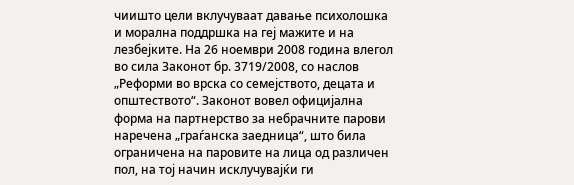чиишто цели вклучуваат давање психолошка и морална поддршка на геј мажите и на лезбејките. На 26 ноември 2008 година влегол во сила Законот бр. 3719/2008, со наслов „Реформи во врска со семејството, децата и општеството“. Законот вовел официјална форма на партнерство за небрачните парови наречена „граѓанска заедница“, што била ограничена на паровите на лица од различен пол, на тој начин исклучувајќи ги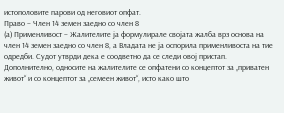истополовите парови од неговиот опфат.
Право – Член 14 земен заедно со член 8
(а) Применливост – Жалителите ја формулирале својата жалба врз основа на член 14 земен заедно со член 8, а Владата не ја оспорила применливоста на тие одредби. Судот утврди дека е соодветно да се следи овој пристап. Дополнително, односите на жалителите се опфатени со концептот за „приватен живот“ и со концептот за „семеен живот“, исто како што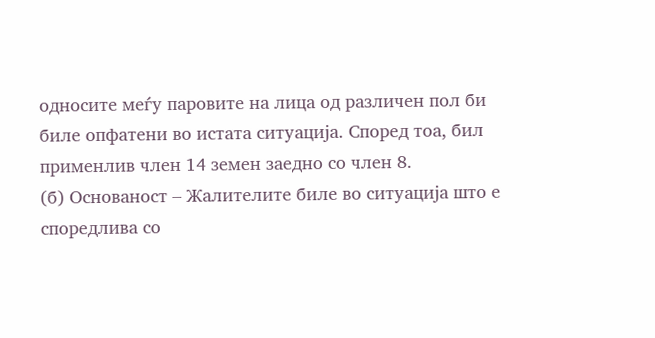односите меѓу паровите на лица од различен пол би биле опфатени во истата ситуација. Според тоа, бил применлив член 14 земен заедно со член 8.
(б) Основаност – Жалителите биле во ситуација што е споредлива со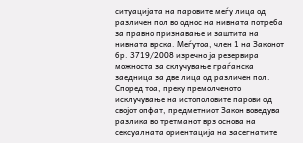ситуацијата на паровите меѓу лица од различен пол во однос на нивната потреба за правно признавање и заштита на нивната врска. Меѓутоа, член 1 на Законот бр. 3719/2008 изречно ја резервира можноста за склучување граѓанска заедница за две лица од различен пол. Според тоа, преку премолченото исклучување на истополовите парови од својот опфат, предметниот Закон воведува разлика во третманот врз основа на сексуалната ориентација на засегнатите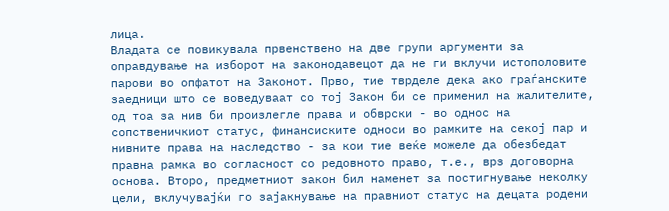лица.
Владата се повикувала првенствено на две групи аргументи за оправдување на изборот на законодавецот да не ги вклучи истополовите парови во опфатот на Законот. Прво, тие тврделе дека ако граѓанските заедници што се воведуваат со тој Закон би се применил на жалителите, од тоа за нив би произлегле права и обврски - во однос на сопственичкиот статус, финансиските односи во рамките на секој пар и нивните права на наследство - за кои тие веќе можеле да обезбедат правна рамка во согласност со редовното право, т.е., врз договорна основа. Второ, предметниот закон бил наменет за постигнување неколку цели, вклучувајќи го зајакнување на правниот статус на децата родени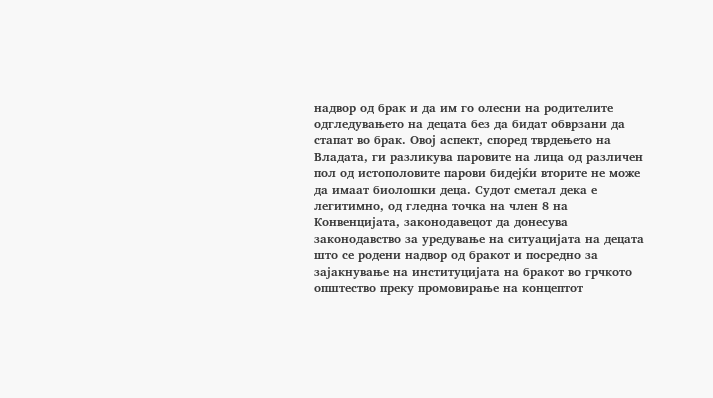надвор од брак и да им го олесни на родителите одгледувањето на децата без да бидат обврзани да стапат во брак. Овој аспект, според тврдењето на Владата, ги разликува паровите на лица од различен пол од истополовите парови бидејќи вторите не може да имаат биолошки деца. Судот сметал дека е легитимно, од гледна точка на член 8 на Конвенцијата, законодавецот да донесува законодавство за уредување на ситуацијата на децата што се родени надвор од бракот и посредно за зајакнување на институцијата на бракот во грчкото општество преку промовирање на концептот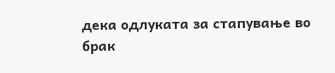дека одлуката за стапување во брак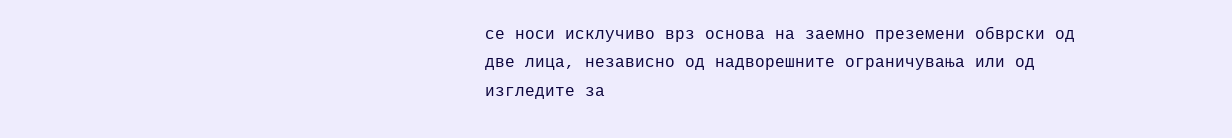се носи исклучиво врз основа на заемно преземени обврски од две лица, независно од надворешните ограничувања или од изгледите за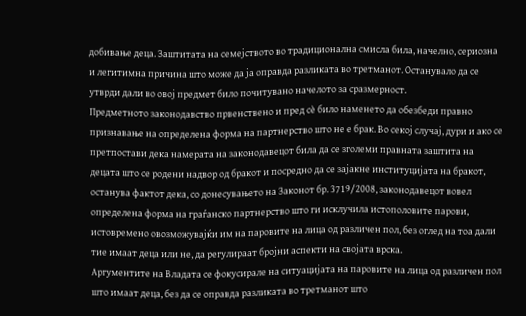добивање деца. Заштитата на семејството во традиционална смисла била, начелно, сериозна и легитимна причина што може да ја оправда разликата во третманот. Останувало да се утврди дали во овој предмет било почитувано начелото за сразмерност.
Предметното законодавство првенствено и пред сè било наменето да обезбеди правно признавање на определена форма на партнерство што не е брак. Во секој случај, дури и ако се претпостави дека намерата на законодавецот била да се зголеми правната заштита на децата што се родени надвор од бракот и посредно да се зајакне институцијата на бракот, останува фактот дека, со донесувањето на Законот бр. 3719/2008, законодавецот вовел определена форма на граѓанско партнерство што ги исклучила истополовите парови, истовремено овозможувајќи им на паровите на лица од различен пол, без оглед на тоа дали тие имаат деца или не, да регулираат бројни аспекти на својата врска.
Аргументите на Владата се фокусирале на ситуацијата на паровите на лица од различен пол што имаат деца, без да се оправда разликата во третманот што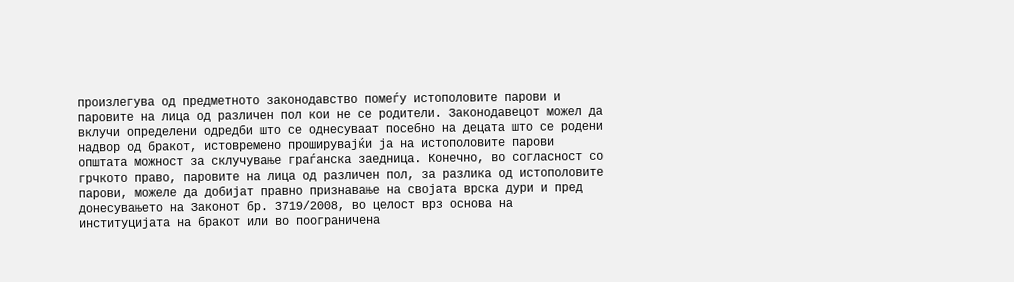произлегува од предметното законодавство помеѓу истополовите парови и паровите на лица од различен пол кои не се родители. Законодавецот можел да вклучи определени одредби што се однесуваат посебно на децата што се родени надвор од бракот, истовремено проширувајќи ја на истополовите парови општата можност за склучување граѓанска заедница. Конечно, во согласност со грчкото право, паровите на лица од различен пол, за разлика од истополовите парови, можеле да добијат правно признавање на својата врска дури и пред донесувањето на Законот бр. 3719/2008, во целост врз основа на институцијата на бракот или во поограничена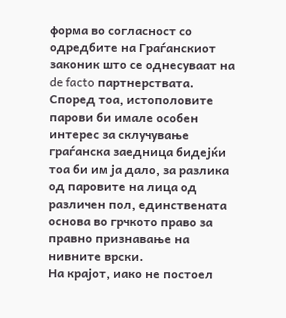форма во согласност со одредбите на Граѓанскиот законик што се однесуваат на de facto партнерствата. Според тоа, истополовите парови би имале особен интерес за склучување граѓанска заедница бидејќи тоа би им ја дало, за разлика од паровите на лица од различен пол, единствената основа во грчкото право за правно признавање на нивните врски.
На крајот, иако не постоел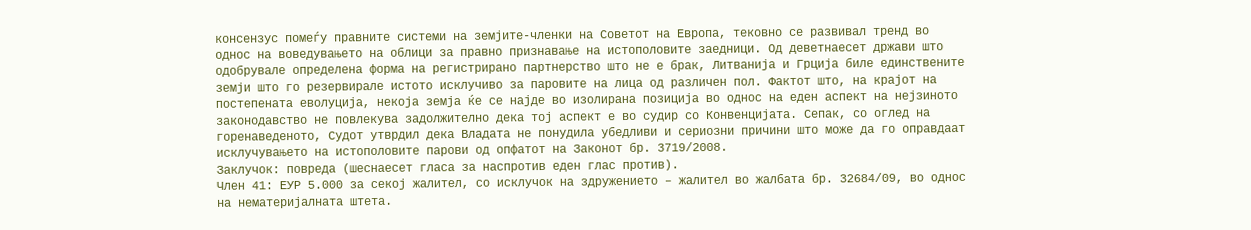консензус помеѓу правните системи на земјите-членки на Советот на Европа, тековно се развивал тренд во однос на воведувањето на облици за правно признавање на истополовите заедници. Од деветнаесет држави што одобрувале определена форма на регистрирано партнерство што не е брак, Литванија и Грција биле единствените земји што го резервирале истото исклучиво за паровите на лица од различен пол. Фактот што, на крајот на постепената еволуција, некоја земја ќе се најде во изолирана позиција во однос на еден аспект на нејзиното законодавство не повлекува задолжително дека тој аспект е во судир со Конвенцијата. Сепак, со оглед на горенаведеното, Судот утврдил дека Владата не понудила убедливи и сериозни причини што може да го оправдаат исклучувањето на истополовите парови од опфатот на Законот бр. 3719/2008.
Заклучок: повреда (шеснаесет гласа за наспротив еден глас против).
Член 41: ЕУР 5.000 за секој жалител, со исклучок на здружението – жалител во жалбата бр. 32684/09, во однос на нематеријалната штета.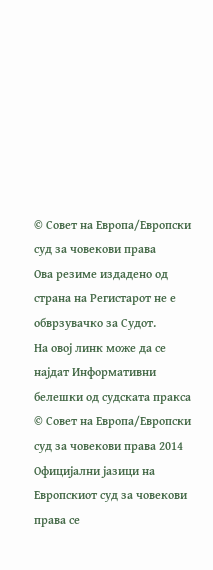© Совет на Европа/Европски суд за човекови права
Ова резиме издадено од страна на Регистарот не е обврзувачко за Судот.
На овој линк може да се најдат Информативни белешки од судската пракса
© Совет на Европа/Европски суд за човекови права 2014
Официјални јазици на Европскиот суд за човекови права се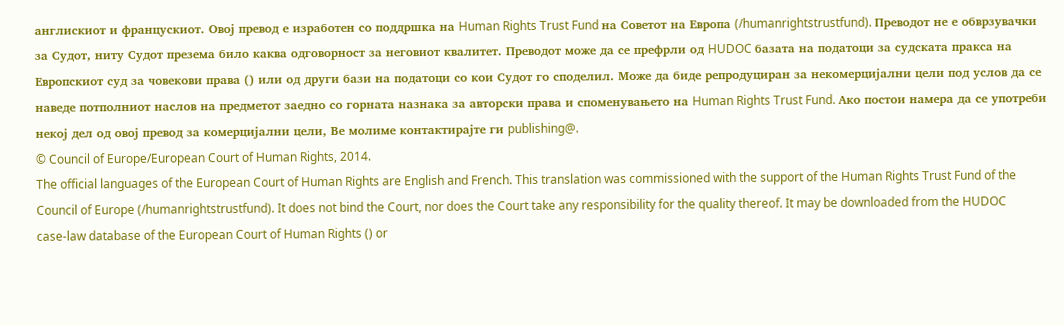англискиот и францускиот. Овој превод е изработен со поддршка на Human Rights Trust Fund на Советот на Европа (/humanrightstrustfund). Преводот не е обврзувачки за Судот, ниту Судот презема било каква одговорност за неговиот квалитет. Преводот може да се префрли од HUDOC базата на податоци за судската пракса на Европскиот суд за човекови права () или од други бази на податоци со кои Судот го споделил. Може да биде репродуциран за некомерцијални цели под услов да се наведе потполниот наслов на предметот заедно со горната назнака за авторски права и споменувањето на Human Rights Trust Fund. Ако постои намера да се употреби некој дел од овој превод за комерцијални цели, Ве молиме контактирајте ги publishing@.
© Council of Europe/European Court of Human Rights, 2014.
The official languages of the European Court of Human Rights are English and French. This translation was commissioned with the support of the Human Rights Trust Fund of the Council of Europe (/humanrightstrustfund). It does not bind the Court, nor does the Court take any responsibility for the quality thereof. It may be downloaded from the HUDOC case-law database of the European Court of Human Rights () or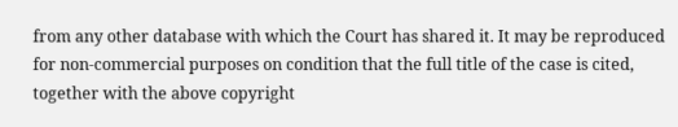from any other database with which the Court has shared it. It may be reproduced for non-commercial purposes on condition that the full title of the case is cited, together with the above copyright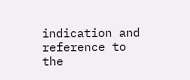indication and reference to the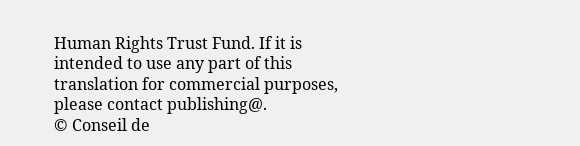Human Rights Trust Fund. If it is intended to use any part of this translation for commercial purposes, please contact publishing@.
© Conseil de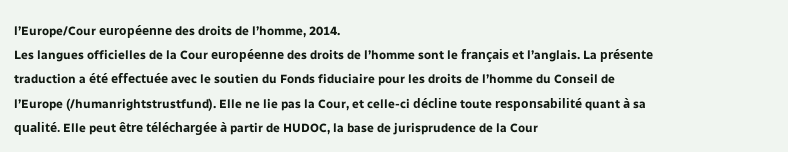l’Europe/Cour européenne des droits de l’homme, 2014.
Les langues officielles de la Cour européenne des droits de l’homme sont le français et l’anglais. La présente traduction a été effectuée avec le soutien du Fonds fiduciaire pour les droits de l’homme du Conseil de l’Europe (/humanrightstrustfund). Elle ne lie pas la Cour, et celle-ci décline toute responsabilité quant à sa qualité. Elle peut être téléchargée à partir de HUDOC, la base de jurisprudence de la Cour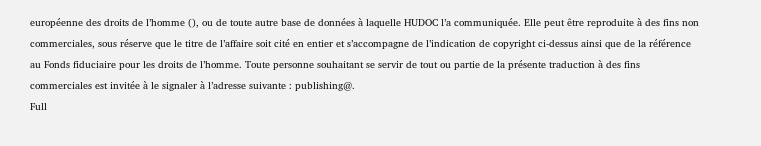européenne des droits de l’homme (), ou de toute autre base de données à laquelle HUDOC l’a communiquée. Elle peut être reproduite à des fins non commerciales, sous réserve que le titre de l’affaire soit cité en entier et s’accompagne de l’indication de copyright ci-dessus ainsi que de la référence au Fonds fiduciaire pour les droits de l’homme. Toute personne souhaitant se servir de tout ou partie de la présente traduction à des fins commerciales est invitée à le signaler à l’adresse suivante : publishing@.
Full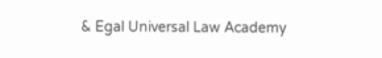& Egal Universal Law Academy